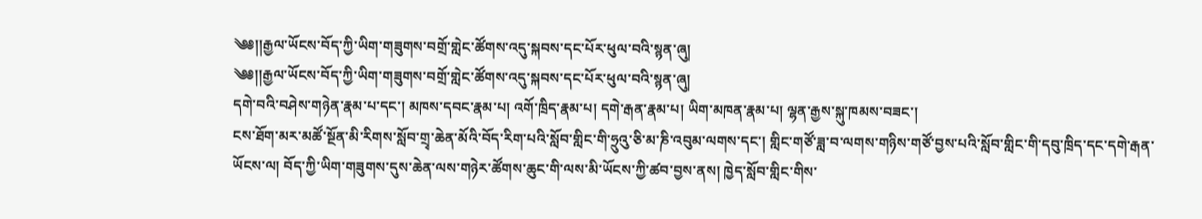༄༅།།རྒྱལ་ཡོངས་བོད་ཀྱི་ཡིག་གཟུགས་བགྲོ་གླེང་ཚོགས་འདུ་སྐབས་དང་པོར་ཕུལ་བའི་སྙན་ཞུ།
༄༅།།རྒྱལ་ཡོངས་བོད་ཀྱི་ཡིག་གཟུགས་བགྲོ་གླེང་ཚོགས་འདུ་སྐབས་དང་པོར་ཕུལ་བའི་སྙན་ཞུ།
དགེ་བའི་བཤེས་གཉེན་རྣམ་པ་དང་། མཁས་དབང་རྣམ་པ། འགོ་ཁྲིད་རྣམ་པ། དགེ་རྒན་རྣམ་པ། ཡིག་མཁན་རྣམ་པ། ལྷན་རྒྱས་སྐུ་ཁམས་བཟང་།
ངས་ཐོག་མར་མཚོ་སྔོན་མི་རིགས་སློབ་གྲྭ་ཆེན་མོའི་བོད་རིག་པའི་སློབ་གླིང་གི་ཧྲུའུ་ཅི་མ་ཎི་འབུམ་ལགས་དང་། གླིང་གཙོ་ཟླ་བ་ལགས་གཉིས་གཙོ་བྱས་པའི་སློབ་གླིང་གི་དབུ་ཁྲིད་དང་དགེ་རྒན་ཡོངས་ལ། བོད་ཀྱི་ཡིག་གཟུགས་དུས་ཆེན་ལས་གཉེར་ཚོགས་ཆུང་གི་ལས་མི་ཡོངས་ཀྱི་ཚབ་བྱས་ནས། ཁྱེད་སློབ་གླིང་གིས་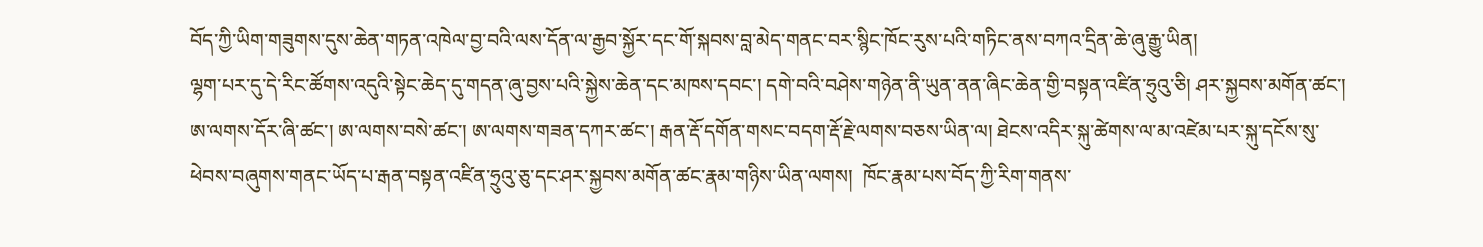བོད་ཀྱི་ཡིག་གཟུགས་དུས་ཆེན་གཏན་འཁེལ་བྱ་བའི་ལས་དོན་ལ་རྒྱབ་སྐྱོར་དང་གོ་སྐབས་བླ་མེད་གནང་བར་སྙིང་ཁོང་རུས་པའི་གཏིང་ནས་བཀའ་དྲིན་ཆེ་ཞུ་རྒྱུ་ཡིན།
ལྷག་པར་དུ་དེ་རིང་ཚོགས་འདུའི་སྟེང་ཆེད་དུ་གདན་ཞུ་བྱས་པའི་སྐྱེས་ཆེན་དང་མཁས་དབང་། དགེ་བའི་བཤེས་གཉེན་ནི་ཡུན་ནན་ཞིང་ཆེན་གྱི་བསྟན་འཛིན་ཧྲུའུ་ཅི། ཤར་སྐྱབས་མགོན་ཚང་། ཨ་ལགས་དོར་ཞི་ཚང་། ཨ་ལགས་བསེ་ཚང་། ཨ་ལགས་གཟན་དཀར་ཚང་། རྒན་རྡོ་དགོན་གསང་བདག་རྡོ་རྗེ་ལགས་བཅས་ཡིན་ལ། ཐེངས་འདིར་སྐུ་ཚེགས་ལ་མ་འཛེམ་པར་སྐུ་དངོས་སུ་ཕེབས་བཞུགས་གནང་ཡོད་པ་རྒན་བསྟན་འཛིན་ཧྲུའུ་ཅུ་དང་ཤར་སྐྱབས་མགོན་ཚང་རྣམ་གཉིས་ཡིན་ལགས།  ཁོང་རྣམ་པས་བོད་ཀྱི་རིག་གནས་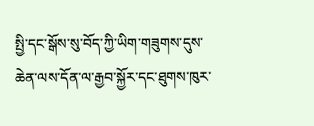སྤྱི་དང་སྒོས་སུ་བོད་ཀྱི་ཡིག་གཟུགས་དུས་ཆེན་ལས་དོན་ལ་རྒྱབ་སྐྱོར་དང་ཐུགས་ཁུར་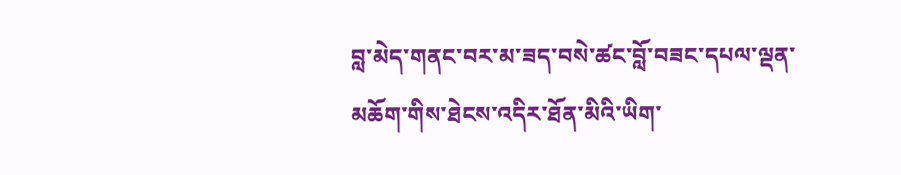བླ་མེད་གནང་བར་མ་ཟད་བསེ་ཚང་བློ་བཟང་དཔལ་ལྡན་མཆོག་གིས་ཐེངས་འདིར་ཐོན་མིའི་ཡིག་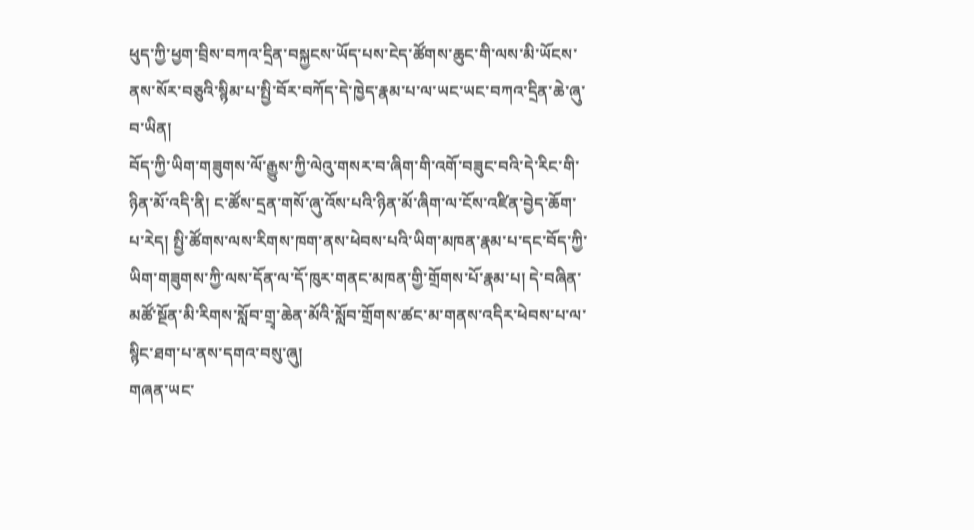ཕུད་ཀྱི་ཕྱག་བྲིས་བཀའ་དྲིན་བསྐྱངས་ཡོད་པས་ངེད་ཚོགས་ཆུང་གི་ལས་མི་ཡོངས་ནས་སོར་བཅུའི་སྙིམ་པ་སྤྱི་བོར་བཀོད་དེ་ཁྱེད་རྣམ་པ་ལ་ཡང་ཡང་བཀའ་དྲིན་ཆེ་ཞུ་བ་ཡིན།
བོད་ཀྱི་ཡིག་གཟུགས་ལོ་རྒྱུས་ཀྱི་ལེའུ་གསར་བ་ཞིག་གི་འགོ་བཟུང་བའི་དེ་རིང་གི་ཉིན་མོ་འདི་ནི། ང་ཚོས་དྲན་གསོ་ཞུ་འོས་པའི་ཉིན་མོ་ཞིག་ལ་ངོས་འཛིན་བྱེད་ཆོག་པ་རེད། སྤྱི་ཚོགས་ལས་རིགས་ཁག་ནས་ཕེབས་པའི་ཡིག་མཁན་རྣམ་པ་དང་བོད་ཀྱི་ཡིག་གཟུགས་ཀྱི་ལས་དོན་ལ་དོ་ཁུར་གནང་མཁན་གྱི་གྲོགས་པོ་རྣམ་པ། དེ་བཞིན་མཚོ་སྔོན་མི་རིགས་སློབ་གྲྭ་ཆེན་མོའི་སློབ་གྲོགས་ཚང་མ་གནས་འདིར་ཕེབས་པ་ལ་སྙིང་ཐག་པ་ནས་དགའ་བསུ་ཞུ།
གཞན་ཡང་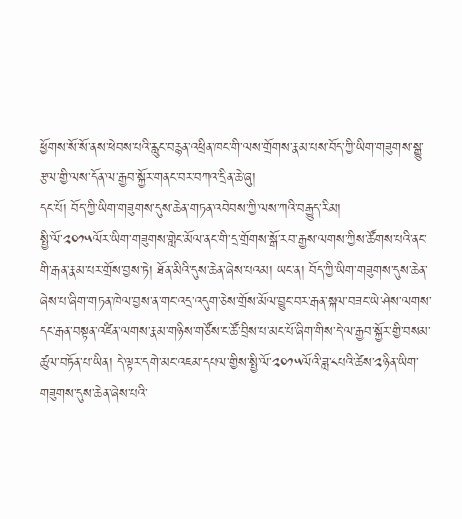ཕྱོགས་སོ་སོ་ནས་ཕེབས་པའི་རླུང་བརྙན་འཕྲིན་ཁང་གི་ལས་གྲོགས་རྣམ་པས་བོད་ཀྱི་ཡིག་གཟུགས་སྒྱུ་རྩལ་གྱི་ལས་དོན་ལ་རྒྱབ་སྐྱོར་གནང་བར་བཀའ་དྲིན་ཆེ་ཞུ།
དང་པོ། བོད་ཀྱི་ཡིག་གཟུགས་དུས་ཆེན་གཏན་འབེབས་ཀྱི་ལས་ཀའི་བརྒྱུད་རིམ།
སྤྱི་ལོ་༢༠༡༥ལོར་ཡིག་གཟུགས་གླེང་མོལ་ནང་གི་དྲ་གྲོགས་སྒོ་རབ་རྒྱས་ལགས་ཀྱིས་ཚོགས་པའི་ནང་གི་རྒན་རྣམ་པར་གྲོས་བྱས་ཏེ། ཐོན་མིའི་དུས་ཆེན་ཞེས་པའམ། ཡང་ན། བོད་ཀྱི་ཡིག་གཟུགས་དུས་ཆེན་ཞེས་པ་ཞིག་གཏན་ཁེལ་བྱས་ན་གང་འདྲ་འདུག་ཅེས་གྲོས་མོལ་བྱུང་བར་རྒན་སྐལ་བཟང་ཡེ་ཤེས་ལགས་དང་རྒན་བསྟན་འཛིན་ལགས་རྣམ་གཉིས་གཙོས་ང་ཚོ་བྲིས་པ་མང་པོ་ཞིག་གིས་དེ་ལ་རྒྱབ་སྐྱོར་གྱི་བསམ་ཚུལ་བཏོན་པ་ཡིན། དེ་ལྟར་དགེ་མང་འཇམ་དཔལ་གྱིས་སྤྱི་ལོ་༢༠༡༥ལོའི་ཟླ་༨པའི་ཚེས་༢ཉིན་ཡིག་གཟུགས་དུས་ཆེན་ཞེས་པའི་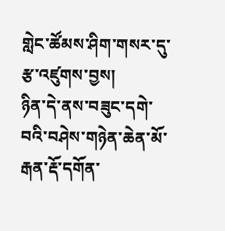གླེང་ཚོམས་ཤིག་གསར་དུ་རྩ་འཛུགས་བྱས།
ཉིན་དེ་ནས་བཟུང་དགེ་བའི་བཤེས་གཉེན་ཆེན་མོ་རྒན་རྡོ་དགོན་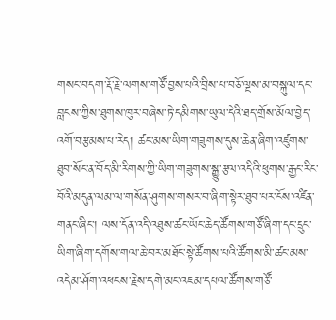གསང་བདག་རྡོ་རྗེ་ལགས་གཙོ་བྱས་པའི་བྲིས་པ་བཅོ་ལྔས་མ་བསྐུལ་དང་བླངས་ཀྱིས་ཐུགས་ཁུར་བཞེས་ཏེ་དམིགས་ཡུལ་དེའི་ཐད་གྲོས་མོལ་བྱེད་འགོ་བརྩམས་པ་རེད། ཚང་མས་ཡིག་གཟུགས་དུས་ཆེན་ཞིག་འཛུགས་ཐུབ་སོང་ན་བོད་མི་རིགས་ཀྱི་ཡིག་གཟུགས་སྒྱུ་རྩལ་འདིའི་ཕུགས་རྒྱང་རིང་བོའི་མདུན་ལམ་ལ་གསོན་ཤུགས་གསར་བ་ཞིག་སྟེར་ཐུབ་པར་ངོས་འཛིན་གནང་ཞིང་། ལས་དོན་འདི་འཐུས་ཚང་ཡོང་ཆེད་ཚོགས་གཙོ་ཞིག་དང་དྲུང་ཡིག་ཞིག་དགོས་གལ་ཆེ་བར་མཐོང་སྟེ་ཚོགས་པའི་ཚོགས་མི་ཚང་མས་འདེམ་ཤོག་འཕངས་རྗེས་དགེ་མང་འཇམ་དཔལ་ཚོགས་གཙོ་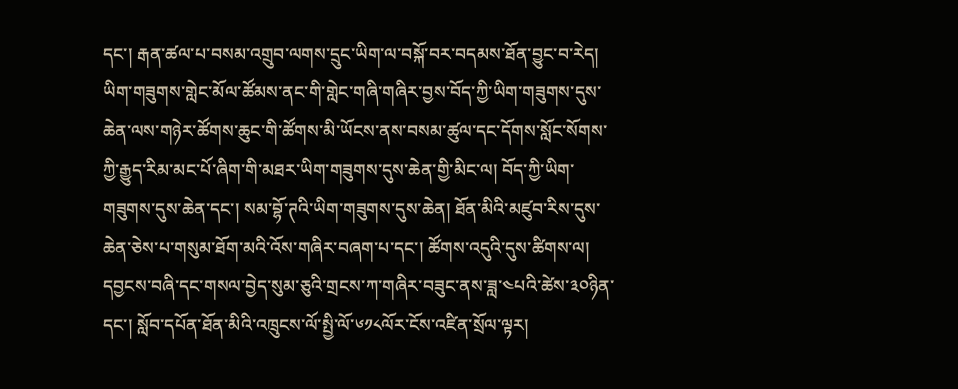དང་། རྒན་ཚལ་པ་བསམ་འགྲུབ་ལགས་དྲུང་ཡིག་ལ་བསྐོ་བར་བདམས་ཐོན་བྱུང་བ་རེད།
ཡིག་གཟུགས་གླེང་མོལ་ཚོམས་ནང་གི་གླེང་གཞི་གཞིར་བྱས་བོད་ཀྱི་ཡིག་གཟུགས་དུས་ཆེན་ལས་གཉེར་ཚོགས་ཆུང་གི་ཚོགས་མི་ཡོངས་ནས་བསམ་ཚུལ་དང་དོགས་སློང་སོགས་ཀྱི་རྒྱུད་རིམ་མང་པོ་ཞིག་གི་མཐར་ཡིག་གཟུགས་དུས་ཆེན་གྱི་མིང་ལ། བོད་ཀྱི་ཡིག་གཟུགས་དུས་ཆེན་དང་། སམ་བྷོ་ཊའི་ཡིག་གཟུགས་དུས་ཆེན། ཐོན་མིའི་མཛུབ་རིས་དུས་ཆེན་ཅེས་པ་གསུམ་ཐོག་མའི་འོས་གཞིར་བཞག་པ་དང་། ཚོགས་འདུའི་དུས་ཚིགས་ལ། དབྱངས་བཞི་དང་གསལ་བྱེད་སུམ་ཅུའི་གྲངས་ཀ་གཞིར་བཟུང་ནས་ཟླ་༤པའི་ཚེས་༣༠ཉིན་དང་། སློབ་དཔོན་ཐོན་མིའི་འཁྲུངས་ལོ་སྤྱི་ལོ་༦༡༨ལོར་ངོས་འཛིན་སྲོལ་ལྟར།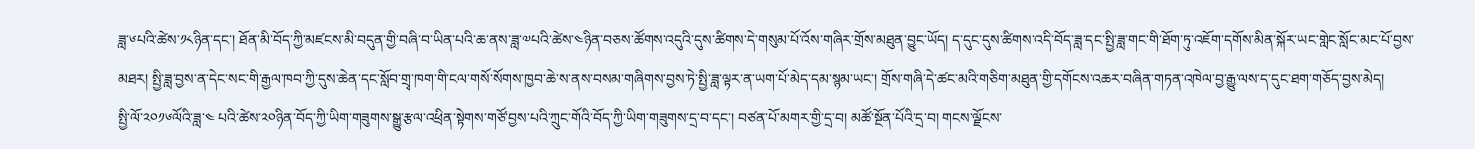ཟླ་༦པའི་ཚེས་༡༨ཉིན་དང་། ཐོན་མི་བོད་ཀྱི་མཛངས་མི་བདུན་གྱི་བཞི་བ་ཡིན་པའི་ཆ་ནས་ཟླ་༧པའི་ཚེས་༤ཉིན་བཅས་ཚོགས་འདུའི་དུས་ཚིགས་དེ་གསུམ་པོ་འོས་གཞིར་གྲོས་མཐུན་བྱུང་ཡོད། ད་དུང་དུས་ཚིགས་འདི་བོད་ཟླ་དང་སྤྱི་ཟླ་གང་གི་ཐོག་ཏུ་འཇོག་དགོས་མིན་སྐོར་ཡང་གླེང་སློང་མང་པོ་བྱས་མཐར། སྤྱི་ཟླ་བྱས་ན་དེང་སང་གི་རྒྱལ་ཁབ་ཀྱི་དུས་ཆེན་དང་སློབ་གྲྭ་ཁག་གི་ངལ་གསོ་སོགས་ཁྱབ་ཆེ་ས་ནས་བསམ་གཞིགས་བྱས་ཏེ་སྤྱི་ཟླ་ལྟར་ན་ཡག་པོ་མེད་དམ་སྙམ་ཡང་། གྲོས་གཞི་དེ་ཚང་མའི་གཅིག་མཐུན་གྱི་དགོངས་འཆར་བཞིན་གཏན་འཁེལ་བྱ་རྒྱུ་ལས་ད་དུང་ཐག་གཅོད་བྱས་མེད།
སྤྱི་ལོ་༢༠༡༦ལོའི་ཟླ་༤ པའི་ཚེས་༢༠ཉིན་བོད་ཀྱི་ཡིག་གཟུགས་སྒྱུ་རྩལ་འཕྲིན་སྟེགས་གཙོ་བྱས་པའི་ཀྲུང་གོའི་བོད་ཀྱི་ཡིག་གཟུགས་དྲ་བ་དང་། བཙན་པོ་མགར་གྱི་དྲ་བ། མཚོ་སྔོན་པོའི་དྲ་བ། གངས་ལྗོངས་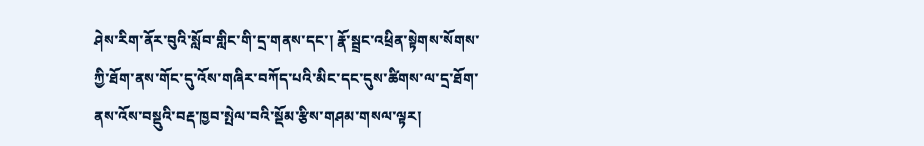ཤེས་རིག་ནོར་བུའི་སློབ་གླིང་གི་དྲ་གནས་དང་། རྣོ་སྦྲང་འཕྲིན་སྟེགས་སོགས་ཀྱི་ཐོག་ནས་གོང་དུ་འོས་གཞིར་བཀོད་པའི་མིང་དང་དུས་ཚིགས་ལ་དྲ་ཐོག་ནས་འོས་བསྡུའི་བརྡ་ཁྱབ་སྤེལ་བའི་སྡོམ་རྩིས་གཤམ་གསལ་ལྟར།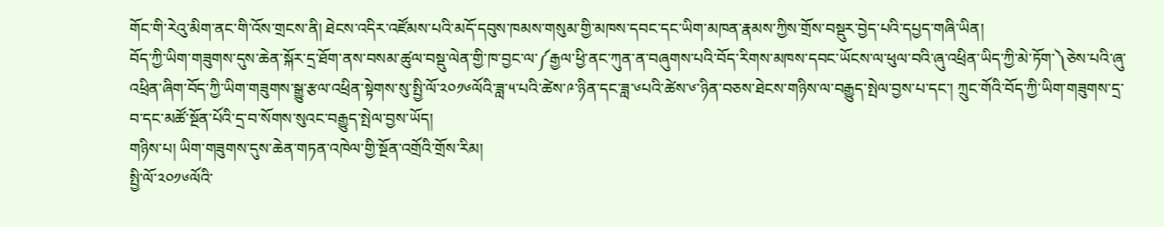གོང་གི་རེའུ་མིག་ནང་གི་འོས་གྲངས་ནི། ཐེངས་འདིར་འཛོམས་པའི་མདོ་དབུས་ཁམས་གསུམ་གྱི་མཁས་དབང་དང་ཡིག་མཁན་རྣམས་ཀྱིས་གྲོས་བསྡུར་བྱེད་པའི་དཔྱད་གཞི་ཡིན།
བོད་ཀྱི་ཡིག་གཟུགས་དུས་ཆེན་སྐོར་དྲ་ཐོག་ནས་བསམ་ཚུལ་བསྡུ་ལེན་གྱི་ཁ་བྱང་ལ་༼རྒྱལ་ཕྱི་ནང་ཀུན་ན་བཞུགས་པའི་བོད་རིགས་མཁས་དབང་ཡོངས་ལ་ཕུལ་བའི་ཞུ་འཕྲིན་ཡིད་ཀྱི་མེ་ཏོག་༽ཅེས་པའི་ཞུ་འཕྲིན་ཞིག་བོད་ཀྱི་ཡིག་གཟུགས་སྒྱུ་རྩལ་འཕྲིན་སྟེགས་སུ་སྤྱི་ལོ་༢༠༡༦ལོའི་ཟླ་༥་པའི་ཚེས་༩་ཉིན་དང་ཟླ་༦པའི་ཚེས་༦་ཉིན་བཅས་ཐེངས་གཉིས་ལ་བརྒྱུད་སྤེལ་བྱས་པ་དང་། ཀྲུང་གོའི་བོད་ཀྱི་ཡིག་གཟུགས་དྲ་བ་དང་མཚོ་སྔོན་པོའི་དྲ་བ་སོགས་སུའང་བརྒྱུད་སྤེལ་བྱས་ཡོད།
གཉིས་པ། ཡིག་གཟུགས་དུས་ཆེན་གཏན་འཁེལ་གྱི་སྔོན་འགྲོའི་གྲོས་རིམ།
སྤྱི་ལོ་༢༠༡༦ལོའི་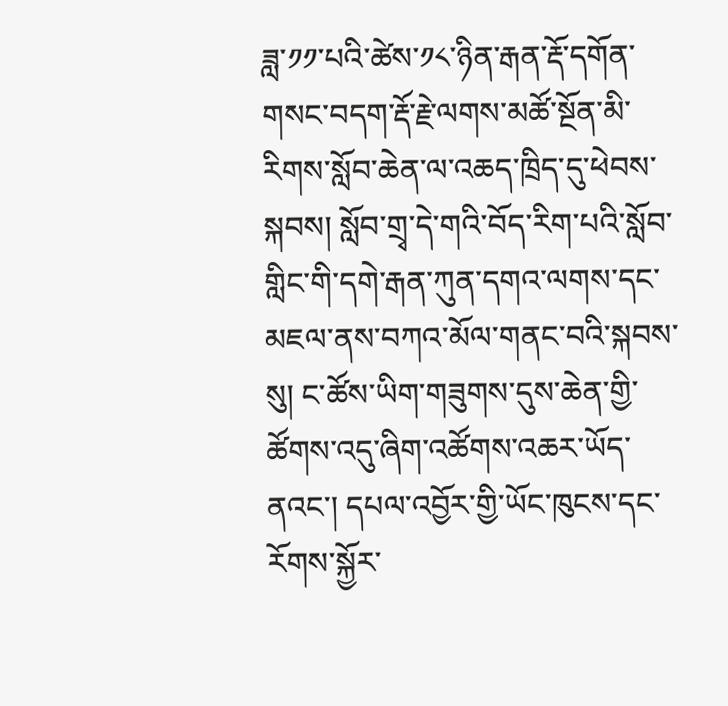ཟླ་༡༡་པའི་ཚེས་༡༨་ཉིན་རྒན་རྡོ་དགོན་གསང་བདག་རྡོ་རྗེ་ལགས་མཚོ་སྔོན་མི་རིགས་སློབ་ཆེན་ལ་འཆད་ཁྲིད་དུ་ཕེབས་སྐབས། སློབ་གྲྭ་དེ་གའི་བོད་རིག་པའི་སློབ་གླིང་གི་དགེ་རྒན་ཀུན་དགའ་ལགས་དང་མཇལ་ནས་བཀའ་མོལ་གནང་བའི་སྐབས་སུ། ང་ཚོས་ཡིག་གཟུགས་དུས་ཆེན་གྱི་ཚོགས་འདུ་ཞིག་འཚོགས་འཆར་ཡོད་ནའང་། དཔལ་འབྱོར་གྱི་ཡོང་ཁུངས་དང་རོགས་སྐྱོར་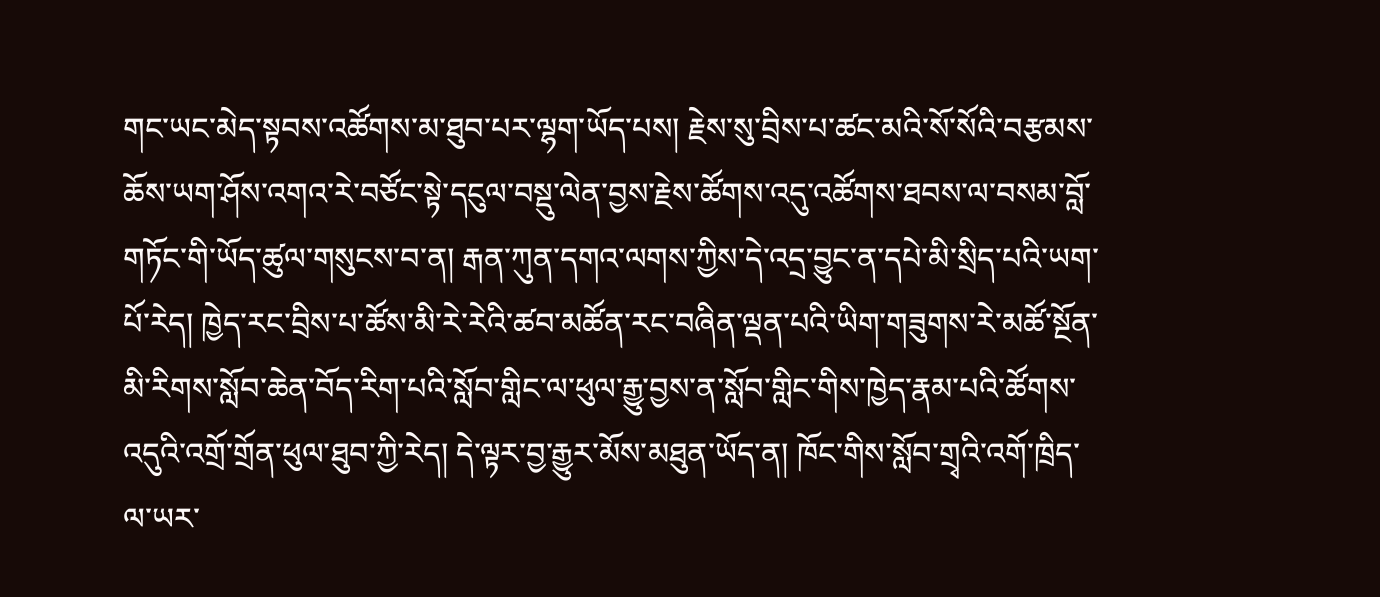གང་ཡང་མེད་སྟབས་འཚོགས་མ་ཐུབ་པར་ལྷག་ཡོད་པས། རྗེས་སུ་བྲིས་པ་ཚང་མའི་སོ་སོའི་བརྩམས་ཆོས་ཡག་ཤོས་འགའ་རེ་བཙོང་སྟེ་དངུལ་བསྡུ་ལེན་བྱས་རྗེས་ཚོགས་འདུ་འཚོགས་ཐབས་ལ་བསམ་བློ་གཏོང་གི་ཡོད་ཚུལ་གསུངས་བ་ན། རྒན་ཀུན་དགའ་ལགས་ཀྱིས་དེ་འདྲ་བྱུང་ན་དཔེ་མི་སྲིད་པའི་ཡག་པོ་རེད། ཁྱེད་རང་བྲིས་པ་ཚོས་མི་རེ་རེའི་ཚབ་མཚོན་རང་བཞིན་ལྡན་པའི་ཡིག་གཟུགས་རེ་མཚོ་སྔོན་མི་རིགས་སློབ་ཆེན་བོད་རིག་པའི་སློབ་གླིང་ལ་ཕུལ་རྒྱུ་བྱས་ན་སློབ་གླིང་གིས་ཁྱེད་རྣམ་པའི་ཚོགས་འདུའི་འགྲོ་གྲོན་ཕུལ་ཐུབ་ཀྱི་རེད། དེ་ལྟར་བྱ་རྒྱུར་མོས་མཐུན་ཡོད་ན། ཁོང་གིས་སློབ་གྲྭའི་འགོ་ཁྲིད་ལ་ཡར་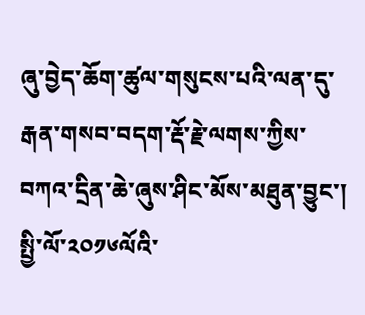ཞུ་བྱེད་ཆོག་ཚུལ་གསུངས་པའི་ལན་དུ་རྒན་གསབ་བདག་རྡོ་རྗེ་ལགས་ཀྱིས་བཀའ་དྲིན་ཆེ་ཞུས་ཤིང་མོས་མཐུན་བྱུང་།
སྤྱི་ལོ་༢༠༡༦ལོའི་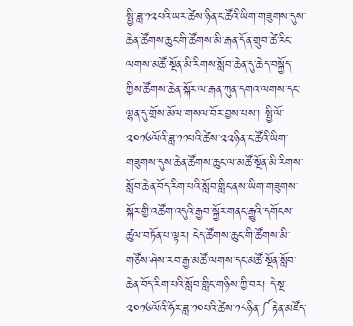སྤྱི་ཟླ་༡༢པའི་ཡར་ཚེས་ཉིན་ང་ཚོའི་ཡིག་གཟུགས་དུས་ཆེན་ཚོགས་ཆུང་གི་ཚོགས་མི་རྒན་དོན་གྲུབ་ཚེ་རིང་ལགས་མཚོ་སྔོན་མི་རིགས་སློབ་ཆེན་དུ་ཆེད་བསྐྱོད་ཀྱིས་ཚོགས་ཆེན་སྐོར་ལ་རྒན་ཀུན་དགའ་ལགས་དང་ལྷན་དུ་གྲོས་མོལ་གསལ་བོར་བྱས་པས་། སྤྱི་ལོ་༢༠༡༦ལོའི་ཟླ་༡༡པའི་ཚེས་༢༢ཉིན་ང་ཚོའི་ཡིག་གཟུགས་དུས་ཆེན་ཚོགས་ཆུང་ལ་མཚོ་སྔོན་མི་རིགས་སློབ་ཆེན་བོད་རིག་པའི་སློབ་གླིང་ནས་ཡིག་གཟུགས་སྐོར་གྱི་འཚོག་འདུའི་རྒྱབ་སྐྱོར་གནང་རྒྱུའི་དགོངས་ཚུལ་བཏོན་པ་ལྟར། ངེད་ཚོགས་ཆུང་གི་ཚོགས་མི་གཙོས་ཤེས་རབ་རྒྱ་མཚོ་ལགས་དང་མཚོ་སྔོན་སློབ་ཆེན་བོད་རིག་པའི་སློབ་གླིང་གཉིས་ཀྱི་བར། དེ་སྔ་༢༠༡༦ལོའི་ཧོར་ཟླ་༡༠པའི་ཚེས་༡༨ཉིན་༼རྟེན་མཛོད་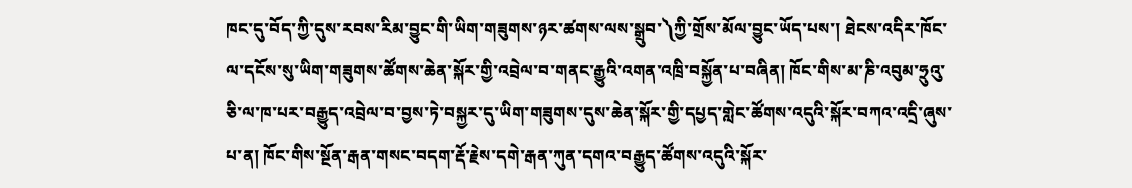ཁང་དུ་བོད་ཀྱི་དུས་རབས་རིམ་བྱུང་གི་ཡིག་གཟུགས་ཉར་ཚགས་ལས་སྒྲུབ་༽ཀྱི་གྲོས་མོལ་བྱུང་ཡོད་པས་། ཐེངས་འདིར་ཁོང་ལ་དངོས་སུ་ཡིག་གཟུགས་ཚོགས་ཆེན་སྐོར་གྱི་འབྲེལ་བ་གནང་རྒྱུའི་འགན་འཁྲི་བསྐྱོན་པ་བཞིན། ཁོང་གིས་མ་ཎི་འབུམ་ཧྲུའུ་ཅི་ལ་ཁ་པར་བརྒྱུད་འབྲེལ་བ་བྱས་ཏེ་བསྐྱར་དུ་ཡིག་གཟུགས་དུས་ཆེན་སྐོར་གྱི་དཔྱད་གླེང་ཚོགས་འདུའི་སྐོར་བཀའ་འདྲི་ཞུས་པ་ན། ཁོང་གིས་སྔོན་རྒན་གསང་བདག་རྡོ་རྗེས་དགེ་རྒན་ཀུན་དགའ་བརྒྱུད་ཚོགས་འདུའི་སྐོར་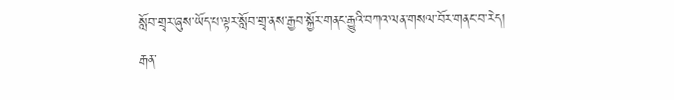སློབ་གྲྭར་ཞུས་ཡོད་པ་ལྟར་སློབ་གྲྭ་ནས་རྒྱབ་སྐྱོར་གནང་རྒྱུའི་བཀའ་ལན་གསལ་བོར་གནང་བ་རེད།
རྒན་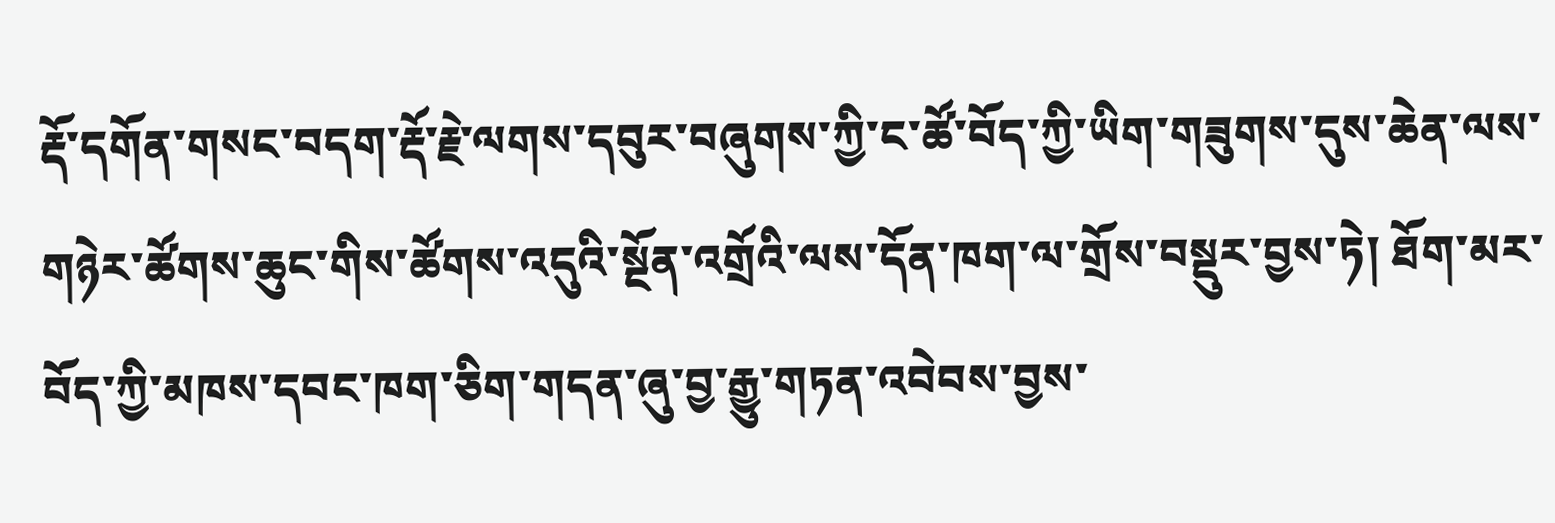རྡོ་དགོན་གསང་བདག་རྡོ་རྗེ་ལགས་དབུར་བཞུགས་ཀྱི་ང་ཚོ་བོད་ཀྱི་ཡིག་གཟུགས་དུས་ཆེན་ལས་གཉེར་ཚོགས་ཆུང་གིས་ཚོགས་འདུའི་སྔོན་འགྲོའི་ལས་དོན་ཁག་ལ་གྲོས་བསྡུར་བྱས་ཏེ། ཐོག་མར་བོད་ཀྱི་མཁས་དབང་ཁག་ཅིག་གདན་ཞུ་བྱ་རྒྱུ་གཏན་འབེབས་བྱས་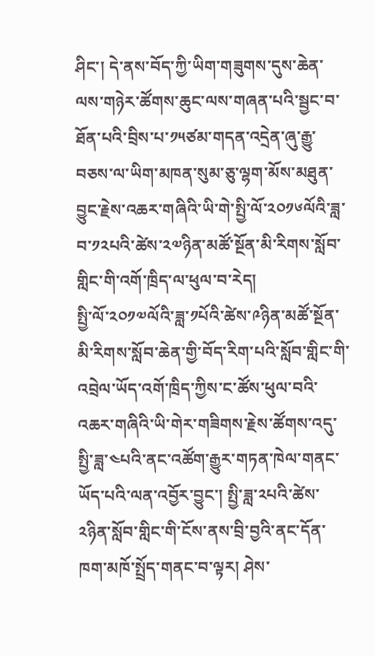ཤིང་། དེ་ནས་བོད་ཀྱི་ཡིག་གཟུགས་དུས་ཆེན་ལས་གཉེར་ཚོགས་ཆུང་ལས་གཞན་པའི་སྦྱང་བ་ཐོན་པའི་བྲིས་པ་༡༥ཙམ་གདན་འདྲེན་ཞུ་རྒྱུ་བཅས་ལ་ཡིག་མཁན་སུམ་ཅུ་ལྷག་མོས་མཐུན་བྱུང་རྗེས་འཆར་གཞིའི་ཡི་གེ་སྤྱི་ལོ་༢༠༡༦ལོའི་ཟླ་བ་༡༢པའི་ཚེས་༢༧ཉིན་མཚོ་སྔོན་མི་རིགས་སློབ་གླིང་གི་འགོ་ཁྲིད་ལ་ཕུལ་བ་རེད།
སྤྱི་ལོ་༢༠༡༧ལོའི་ཟླ་༡པོའི་ཚེས་༩ཉིན་མཚོ་སྔོན་མི་རིགས་སློབ་ཆེན་གྱི་བོད་རིག་པའི་སློབ་གླིང་གི་འབྲེལ་ཡོད་འགོ་ཁྲིད་ཀྱིས་ང་ཚོས་ཕུལ་བའི་འཆར་གཞིའི་ཡི་གེར་གཟིགས་རྗེས་ཚོགས་འདུ་སྤྱི་ཟླ་༤པའི་ནང་འཚོག་རྒྱུར་གཏན་ཁེལ་གནང་ཡོད་པའི་ལན་འབྱོར་བྱུང་། སྤྱི་ཟླ་༢པའི་ཚེས་༢ཉིན་སློབ་གླིང་གི་ངོས་ནས་བྲི་བྱའི་ནང་དོན་ཁག་མཁོ་སྤྲོད་གནང་བ་ལྟར། ཤེས་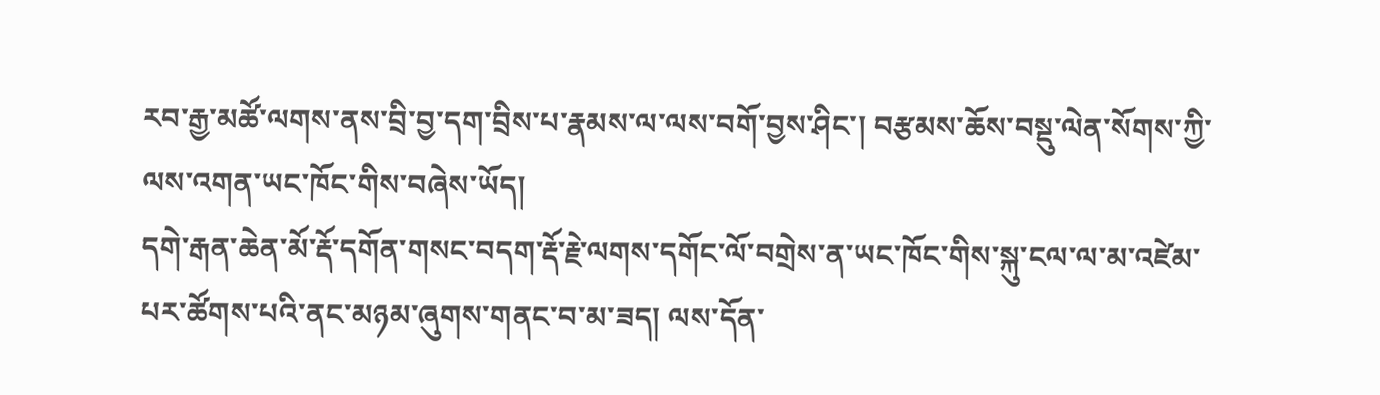རབ་རྒྱ་མཚོ་ལགས་ནས་བྲི་བྱ་དག་བྲིས་པ་རྣམས་ལ་ལས་བགོ་བྱས་ཤིང་། བརྩམས་ཆོས་བསྡུ་ལེན་སོགས་ཀྱི་ལས་འགན་ཡང་ཁོང་གིས་བཞེས་ཡོད།
དགེ་རྒན་ཆེན་མོ་རྡོ་དགོན་གསང་བདག་རྡོ་རྗེ་ལགས་དགོང་ལོ་བགྲེས་ན་ཡང་ཁོང་གིས་སྐུ་ངལ་ལ་མ་འཛེམ་པར་ཚོགས་པའི་ནང་མཉམ་ཞུགས་གནང་བ་མ་ཟད། ལས་དོན་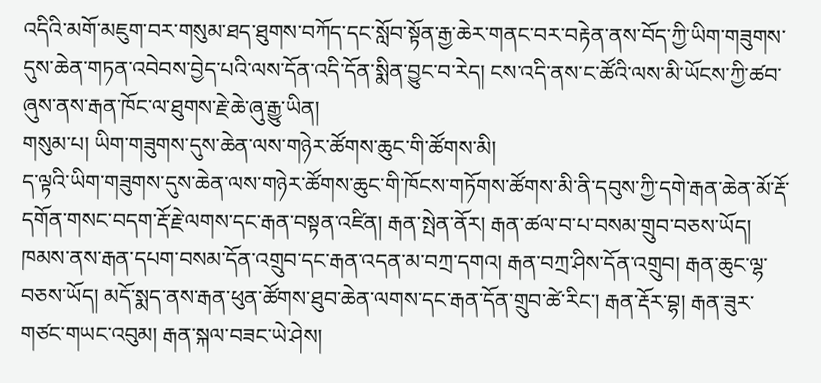འདིའི་མགོ་མཇུག་བར་གསུམ་ཐད་ཐུགས་བཀོད་དང་སློབ་སྟོན་རྒྱ་ཆེར་གནང་བར་བརྟེན་ནས་བོད་ཀྱི་ཡིག་གཟུགས་དུས་ཆེན་གཏན་འབེབས་བྱེད་པའི་ལས་དོན་འདི་དོན་སྨིན་བྱུང་བ་རེད། ངས་འདི་ནས་ང་ཚོའི་ལས་མི་ཡོངས་ཀྱི་ཚབ་ཞུས་ནས་རྒན་ཁོང་ལ་ཐུགས་རྗེ་ཆེ་ཞུ་རྒྱུ་ཡིན།
གསུམ་པ། ཡིག་གཟུགས་དུས་ཆེན་ལས་གཉེར་ཚོགས་ཆུང་གི་ཚོགས་མི།
ད་ལྟའི་ཡིག་གཟུགས་དུས་ཆེན་ལས་གཉེར་ཚོགས་ཆུང་གི་ཁོངས་གཏོགས་ཚོགས་མི་ནི་དབུས་ཀྱི་དགེ་རྒན་ཆེན་མོ་རྡོ་དགོན་གསང་བདག་རྡོ་རྗེ་ལགས་དང་རྒན་བསྟན་འཛིན། རྒན་སྤེན་ནོར། རྒན་ཚལ་བ་པ་བསམ་གྲུབ་བཅས་ཡོད། ཁམས་ནས་རྒན་དཔག་བསམ་དོན་འགྲུབ་དང་རྒན་འདན་མ་བཀྲ་དགའ། རྒན་བཀྲ་ཤིས་དོན་འགྲུབ། རྒན་ཆུང་ལྷ་བཅས་ཡོད། མདོ་སྨད་ནས་རྒན་ཕུན་ཚོགས་ཐུབ་ཆེན་ལགས་དང་རྒན་དོན་གྲུབ་ཚེ་རིང་། རྒན་རྡོར་བྷ། རྒན་ཟུར་གཙང་གཡང་འབུམ། རྒན་སྐལ་བཟང་ཡེ་ཤེས།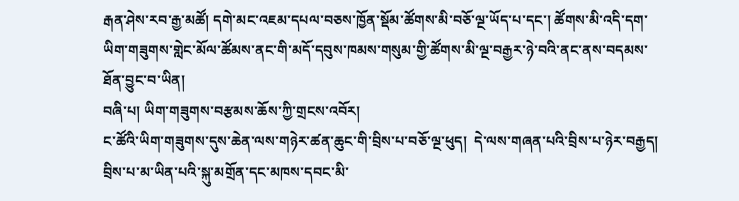རྒན་ཤེས་རབ་རྒྱ་མཚོ། དགེ་མང་འཇམ་དཔལ་བཅས་ཁྱོན་སྡོམ་ཚོགས་མི་བཅོ་ལྔ་ཡོད་པ་དང་། ཚོགས་མི་འདི་དག་ཡིག་གཟུགས་གླེང་མོལ་ཚོམས་ནང་གི་མདོ་དབུས་ཁམས་གསུམ་གྱི་ཚོགས་མི་ལྔ་བརྒྱར་ཉེ་བའི་ནང་ནས་བདམས་ཐོན་བྱུང་བ་ཡིན།
བཞི་པ། ཡིག་གཟུགས་བརྩམས་ཆོས་ཀྱི་གྲངས་འབོར།
ང་ཚོའི་ཡིག་གཟུགས་དུས་ཆེན་ལས་གཉེར་ཚན་ཆུང་གི་བྲིས་པ་བཅོ་ལྔ་ཕུད།  དེ་ལས་གཞན་པའི་བྲིས་པ་ཉེར་བརྒྱད། བྲིས་པ་མ་ཡིན་པའི་སྐུ་མགྲོན་དང་མཁས་དབང་མི་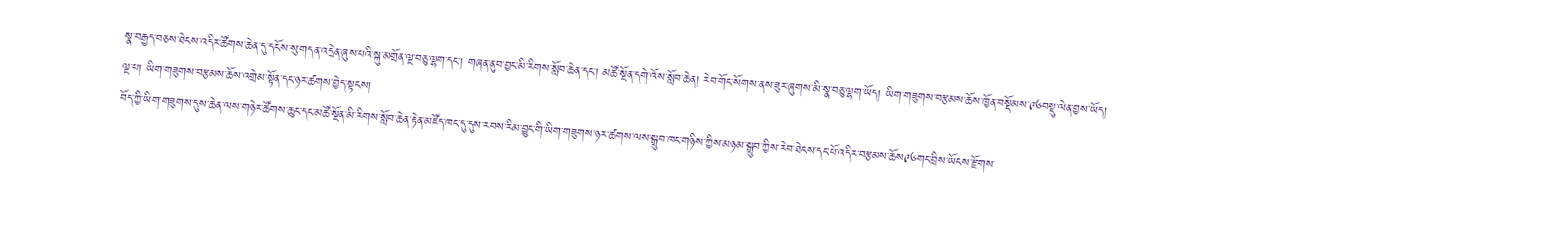སྣ་བརྒྱད་བཅས་ཐེངས་འདིར་ཚོགས་ཆེན་དུ་དངོས་སུ་གདན་འདྲེན་ཞུས་པའི་སྐུ་མགྲོན་ལྔ་བཅུ་ལྷག་དང་། གཞན་ནུབ་བྱང་མི་རིགས་སློབ་ཆེན་དང་། མཚོ་སྔོན་དགེ་འོས་སློབ་ཆེན། རེབ་གོང་སོགས་ནས་ཟུར་ཞུགས་མི་སྣ་བཅུ་ལྷག་ཡོད། ཡིག་གཟུགས་བརྩམས་ཆོས་ཁྱོན་བསྡོམས་༩༦བསྡུ་ལེན་བྱས་ཡོད།
ལྔ་པ། ཡིག་གཟུགས་བརྩམས་ཆོས་འགྲེམ་སྟོན་དང་ཉར་ཚགས་བྱེད་སྟངས།
བོད་ཀྱི་ཡིག་གཟུགས་དུས་ཆེན་ལས་གཉེར་ཚོགས་ཆུང་དང་མཚོ་སྔོན་མི་རིགས་སློབ་ཆེན་རྟེན་མཛོད་ཁང་དུ་དུས་རབས་རིམ་བྱུང་གི་ཡིག་གཟུགས་ཉར་ཚགས་ལས་སྒྲུབ་ཁང་གཉིས་ཀྱིས་མཉམ་སྒྲུབ་ཀྱིས་རེབ་ཐེངས་དང་པོ་འདིར་བརྩམས་ཆོས༩༦གང་བྲིས་ཡོངས་རྫོགས་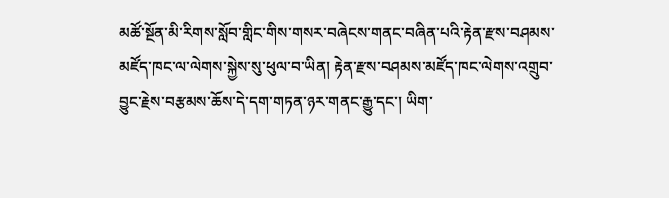མཚོ་སྔོན་མི་རིགས་སློབ་གླིང་གིས་གསར་བཞེངས་གནང་བཞིན་པའི་རྟེན་རྫས་བཤམས་མཛོད་ཁང་ལ་ལེགས་སྐྱེས་སུ་ཕུལ་བ་ཡིན། རྟེན་རྫས་བཤམས་མཛོད་ཁང་ལེགས་འགྲུབ་བྱུང་རྗེས་བརྩམས་ཆོས་དེ་དག་གཏན་ཉར་གནང་རྒྱུ་དང་། ཡིག་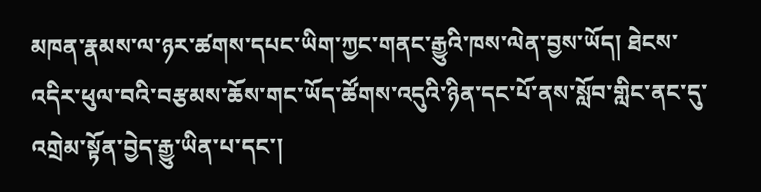མཁན་རྣམས་ལ་ཉར་ཚགས་དཔང་ཡིག་ཀྱང་གནང་རྒྱུའི་ཁས་ལེན་བྱས་ཡོད། ཐེངས་འདིར་ཕུལ་བའི་བརྩམས་ཆོས་གང་ཡོད་ཚོགས་འདུའི་ཉིན་དང་པོ་ནས་སློབ་གླིང་ནང་དུ་འགྲེམ་སྟོན་བྱེད་རྒྱུ་ཡིན་པ་དང་།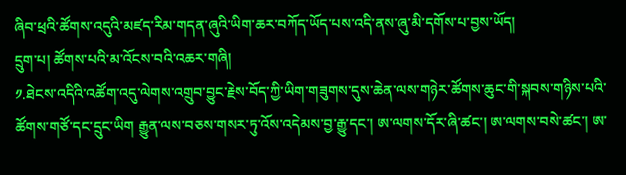ཞིབ་ཕྲའི་ཚོགས་འདུའི་མཛད་རིམ་གདན་ཞུའི་ཡིག་ཆར་བཀོད་ཡོད་པས་འདི་ནས་ཞུ་མི་དགོས་པ་བྱས་ཡོད།
དྲུག་པ། ཚོགས་པའི་མ་འོངས་བའི་འཆར་གཞི།
༡.ཐེངས་འདིའི་འཚོག་འདུ་ལེགས་འགྲུབ་བྱུང་རྗེས་བོད་ཀྱི་ཡིག་གཟུགས་དུས་ཆེན་ལས་གཉེར་ཚོགས་ཆུང་གི་སྐབས་གཉིས་པའི་ཚོགས་གཙོ་དང་དྲུང་ཡིག རྒྱུན་ལས་བཅས་གསར་ཏུ་འོས་འདེམས་བྱ་རྒྱུ་དང་། ཨ་ལགས་དོར་ཞི་ཚང་། ཨ་ལགས་བསེ་ཚང་། ཨ་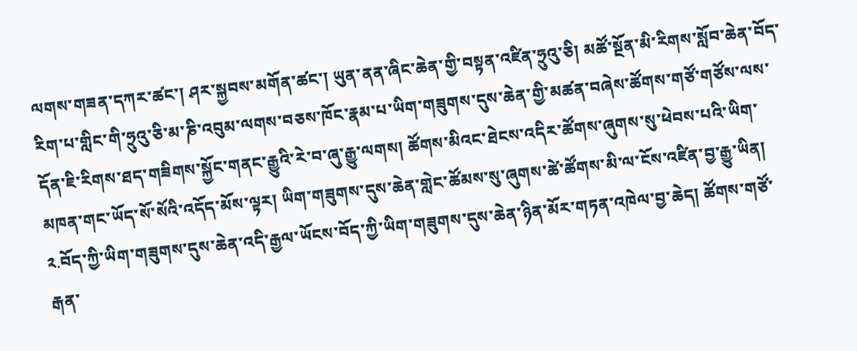ལགས་གཟན་དཀར་ཚང་། ཤར་སྐྱབས་མགོན་ཚང་། ཡུན་ནན་ཞིང་ཆེན་གྱི་བསྟན་འཛིན་ཧྲུའུ་ཅི། མཚོ་སྔོན་མི་རིགས་སློབ་ཆེན་བོད་རིག་པ་གླིང་གི་ཧྲུའུ་ཅི་མ་ཎི་འབུམ་ལགས་བཅས་ཁོང་རྣམ་པ་ཡིག་གཟུགས་དུས་ཆེན་གྱི་མཚན་བཞེས་ཚོགས་གཙོ་གཙོས་ལས་དོན་ཇི་རིགས་ཐད་གཟིགས་སྐྱོང་གནང་རྒྱུའི་རེ་བ་ཞུ་རྒྱུ་ལགས། ཚོགས་མིའང་ཐེངས་འདིར་ཚོགས་ཞུགས་སུ་ཕེབས་པའི་ཡིག་མཁན་གང་ཡོད་སོ་སོའི་འདོད་མོས་ལྟར། ཡིག་གཟུགས་དུས་ཆེན་གླེང་ཚོམས་སུ་ཞུགས་ཚེ་ཚོགས་མི་ལ་ངོས་འཛིན་བྱ་རྒྱུ་ཡིན།
༢.བོད་ཀྱི་ཡིག་གཟུགས་དུས་ཆེན་འདི་རྒྱལ་ཡོངས་བོད་ཀྱི་ཡིག་གཟུགས་དུས་ཆེན་ཉིན་མོར་གཏན་འཁེལ་བྱ་ཆེད། ཚོགས་གཙོ་རྒན་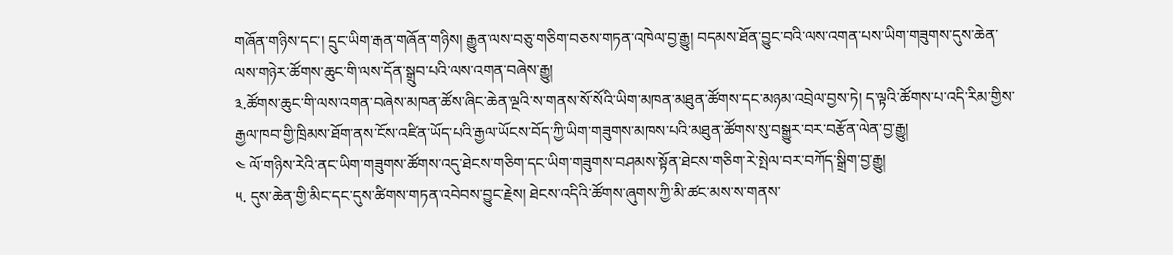གཞོན་གཉིས་དང་། དྲུང་ཡིག་རྒན་གཞོན་གཉིས། རྒྱུན་ལས་བཅུ་གཅིག་བཅས་གཏན་འཁེལ་བྱ་རྒྱུ། བདམས་ཐོན་བྱུང་བའི་ལས་འགན་པས་ཡིག་གཟུགས་དུས་ཆེན་ལས་གཉེར་ཚོགས་ཆུང་གི་ལས་དོན་སྒྲུབ་པའི་ལས་འགན་བཞེས་རྒྱུ།
༣.ཚོགས་ཆུང་གི་ལས་འགན་བཞེས་མཁན་ཚོས་ཞིང་ཆེན་ལྔའི་ས་གནས་སོ་སོའི་ཡིག་མཁན་མཐུན་ཚོགས་དང་མཉམ་འབྲེལ་བྱས་ཏེ། ད་ལྟའི་ཚོགས་པ་འདི་རིམ་གྱིས་རྒྱལ་ཁབ་གྱི་ཁྲིམས་ཐོག་ནས་ངོས་འཛིན་ཡོད་པའི་རྒྱལ་ཡོངས་བོད་ཀྱི་ཡིག་གཟུགས་མཁས་པའི་མཐུན་ཚོགས་སུ་བསྒྱུར་བར་བརྩོན་ལེན་བྱ་རྒྱུ།
༤ ལོ་གཉིས་རེའི་ནང་ཡིག་གཟུགས་ཚོགས་འདུ་ཐེངས་གཅིག་དང་ཡིག་གཟུགས་བཤམས་སྟོན་ཐེངས་གཅིག་རེ་སྤེལ་བར་བཀོད་སྒྲིག་བྱ་རྒྱུ།
༥. དུས་ཆེན་གྱི་མིང་དང་དུས་ཚིགས་གཏན་འབེབས་བྱུང་རྗེས། ཐེངས་འདིའི་ཚོགས་ཞུགས་ཀྱི་མི་ཚང་མས་ས་གནས་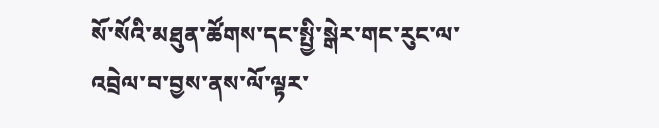སོ་སོའི་མཐུན་ཚོགས་དང་སྤྱི་སྒེར་གང་རུང་ལ་འབྲེལ་བ་བྱས་ནས་ལོ་ལྟར་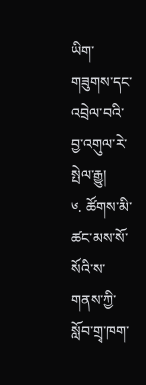ཡིག་གཟུགས་དང་འབྲེལ་བའི་བྱ་འགུལ་རེ་སྤེལ་རྒྱུ།
༦. ཚོགས་མི་ཚང་མས་སོ་སོའི་ས་གནས་ཀྱི་སློབ་གྲྭ་ཁག་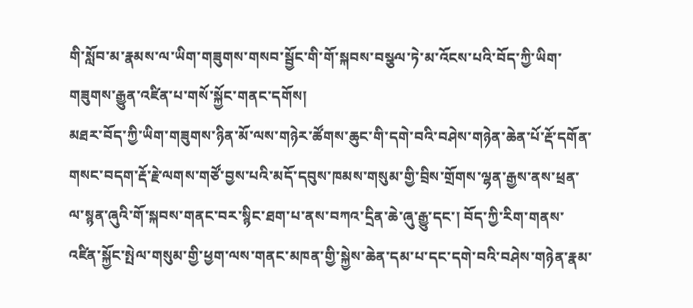གི་སློབ་མ་རྣམས་ལ་ཡིག་གཟུགས་གསབ་སྦྱོང་གི་གོ་སྐབས་བསྩལ་ཏེ་མ་འོངས་པའི་བོད་ཀྱི་ཡིག་གཟུགས་རྒྱུན་འཛིན་པ་གསོ་སྐྱོང་གནང་དགོས།
མཐར་བོད་ཀྱི་ཡིག་གཟུགས་ཉིན་མོ་ལས་གཉེར་ཚོགས་ཆུང་གི་དགེ་བའི་བཤེས་གཉེན་ཆེན་པོ་རྡོ་དགོན་གསང་བདག་རྡོ་རྗེ་ལགས་གཙོ་བྱས་པའི་མདོ་དབུས་ཁམས་གསུམ་གྱི་བྲིས་གྲོགས་ལྷན་རྒྱས་ནས་ཕྲན་ལ་སྙན་ཞུའི་གོ་སྐབས་གནང་བར་སྙིང་ཐག་པ་ནས་བཀའ་དྲིན་ཆེ་ཞུ་རྒྱུ་དང་། བོད་ཀྱི་རིག་གནས་འཛིན་སྐྱོང་སྤེལ་གསུམ་གྱི་ཕྱག་ལས་གནང་མཁན་གྱི་སྐྱེས་ཆེན་དམ་པ་དང་དགེ་བའི་བཤེས་གཉེན་རྣམ་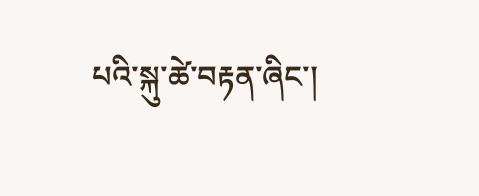པའི་སྐུ་ཚེ་བརྟན་ཞིང་།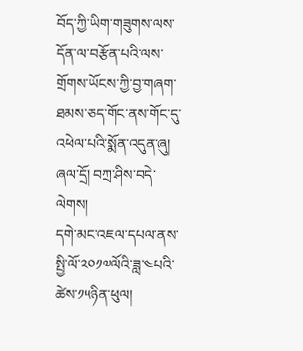བོད་ཀྱི་ཡིག་གཟུགས་ལས་དོན་ལ་བརྩོན་པའི་ལས་གྲོགས་ཡོངས་ཀྱི་བྱ་གཞག་ཐམས་ཅད་གོང་ནས་གོང་དུ་འཕེལ་པའི་སྨོན་འདུན་ཞུ། ཞལ་དྲོ། བཀྲ་ཤིས་བདེ་ལེགས།
དགེ་མང་འཇལ་དཔལ་ནས་སྤྱི་ལོ་༢༠༡༧ལོའི་ཟླ་༤པའི་ཚེས་༡༥ཉིན་ཕུལ།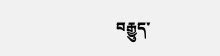བརྒྱུད་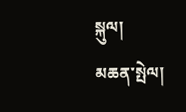སྐུལ།
མཆན་སྤེལ།